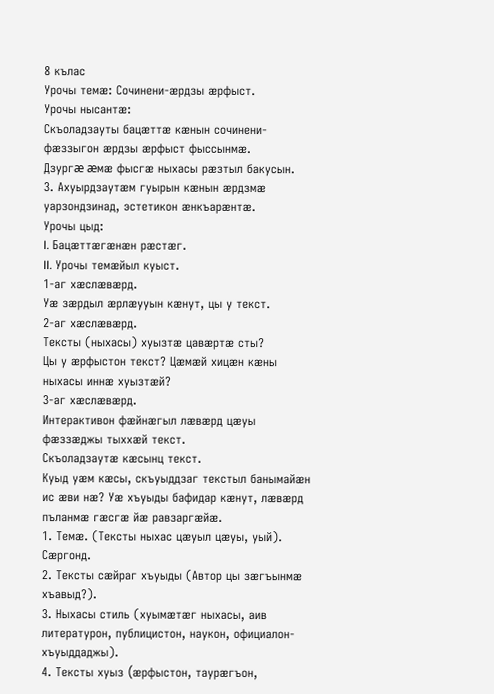8 кълас
Урочы темæ: Сочинени-æрдзы æрфыст.
Урочы нысантæ:
Скъоладзауты бацæттæ кæнын сочинени-фæззыгон æрдзы æрфыст фыссынмæ.
Дзургæ æмæ фысгæ ныхасы рæзтыл бакусын.
3. Ахуырдзаутæм гуырын кæнын æрдзмæ уарзондзинад, эстетикон æнкъарæнтæ.
Урочы цыд:
I. Бацæттæгæнæн рæстæг.
II. Урочы темæйыл куыст.
1-аг хæслæвæрд.
Уæ зæрдыл æрлæууын кæнут, цы у текст.
2-аг хæслæвæрд.
Тексты (ныхасы) хуызтæ цавæртæ сты?
Цы у æрфыстон текст? Цæмæй хицæн кæны ныхасы иннæ хуызтæй?
3-аг хæслæвæрд.
Интерактивон фæйнæгыл лæвæрд цæуы фæззæджы тыххæй текст.
Скъоладзаутæ кæсынц текст.
Куыд уæм кæсы, скъуыддзаг текстыл банымайæн ис æви нæ? Уæ хъуыды бафидар кæнут, лæвæрд пъланмæ гæсгæ йæ равзаргæйæ.
1. Темæ. (Тексты ныхас цæуыл цæуы, уый). Сæргонд.
2. Тексты сæйраг хъуыды (Автор цы зæгъынмæ хъавыд?).
3. Ныхасы стиль (хуымæтæг ныхасы, аив литературон, публицистон, наукон, официалон-хъуыддаджы).
4. Тексты хуыз (æрфыстон, таурæгъон,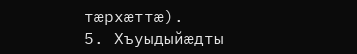тæрхæттæ).
5. Хъуыдыйæдты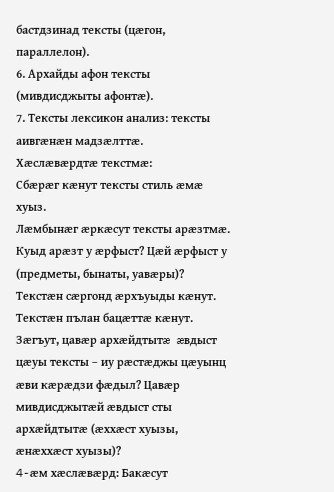бастдзинад тексты (цæгон, параллелон).
6. Архайды афон тексты (мивдисджыты афонтæ).
7. Тексты лексикон анализ: тексты аивгæнæн мадзæлттæ.
Хæслæвæрдтæ текстмæ:
Сбæрæг кæнут тексты стиль æмæ хуыз.
Лæмбынæг æркæсут тексты арæзтмæ. Куыд арæзт у æрфыст? Цæй æрфыст у (предметы, бынаты, уавæры)?
Текстæн сæргонд æрхъуыды кæнут.
Текстæн пълан бацæттæ кæнут.
Зæгъут, цавæр архæйдтытæ æвдыст цæуы тексты – иу рæстæджы цæуынц æви кæрæдзи фæдыл? Цавæр мивдисджытæй æвдыст сты архæйдтытæ (æххæст хуызы, æнæххæст хуызы)?
4-æм хæслæвæрд: Бакæсут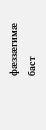фæззæгимæ баст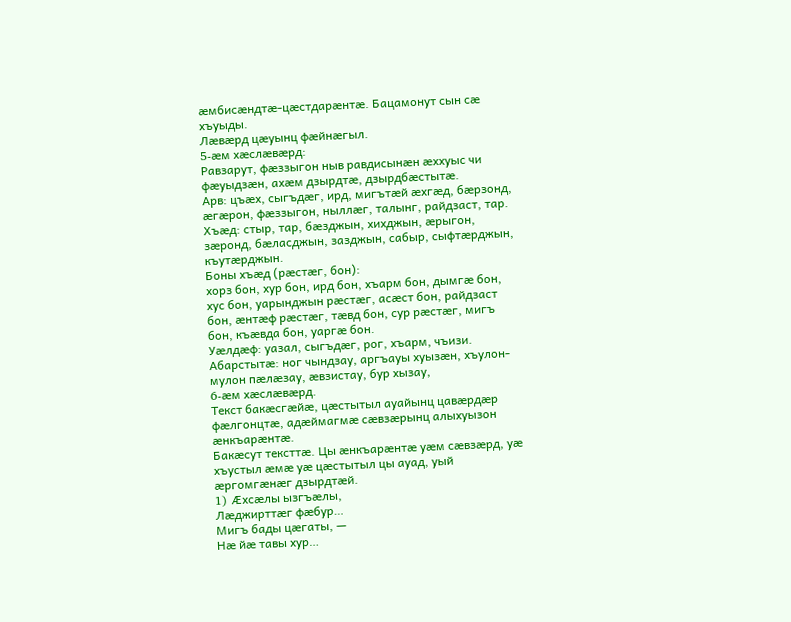æмбисæндтæ-цæстдарæнтæ. Бацамонут сын сæ хъуыды.
Лæвæрд цæуынц фæйнæгыл.
5-æм хæслæвæрд:
Равзарут, фæззыгон ныв равдисынæн æххуыс чи фæуыдзæн, ахæм дзырдтæ, дзырдбæстытæ.
Арв: цъæх, сыгъдæг, ирд, мигътæй æхгæд, бæрзонд, æгæрон, фæззыгон, ныллæг, талынг, райдзаст, тар.
Хъæд: стыр, тар, бæзджын, хихджын, æрыгон, зæронд, бæласджын, зазджын, сабыр, сыфтæрджын, къутæрджын.
Боны хъæд (рæстæг, бон):
хорз бон, хур бон, ирд бон, хъарм бон, дымгæ бон, хус бон, уарынджын рæстæг, асæст бон, райдзаст бон, æнтæф рæстæг, тæвд бон, сур рæстæг, мигъ бон, къæвда бон, уаргæ бон.
Уæлдæф: уазал, сыгъдæг, рог, хъарм, чъизи.
Абарстытæ: ног чындзау, аргъауы хуызæн, хъулон-мулон пæлæзау, æвзистау, бур хызау,
6-æм хæслæвæрд.
Текст бакæсгæйæ, цæстытыл ауайынц цавæрдæр фæлгонцтæ, адæймагмæ сæвзæрынц алыхуызон æнкъарæнтæ.
Бакæсут тексттæ. Цы æнкъарæнтæ уæм сæвзæрд, уæ хъустыл æмæ уæ цæстытыл цы ауад, уый æргомгæнæг дзырдтæй.
1) Æхсæлы ызгъæлы,
Лæджирттæг фæбур…
Мигъ бады цæгаты, —
Нæ йæ тавы хур…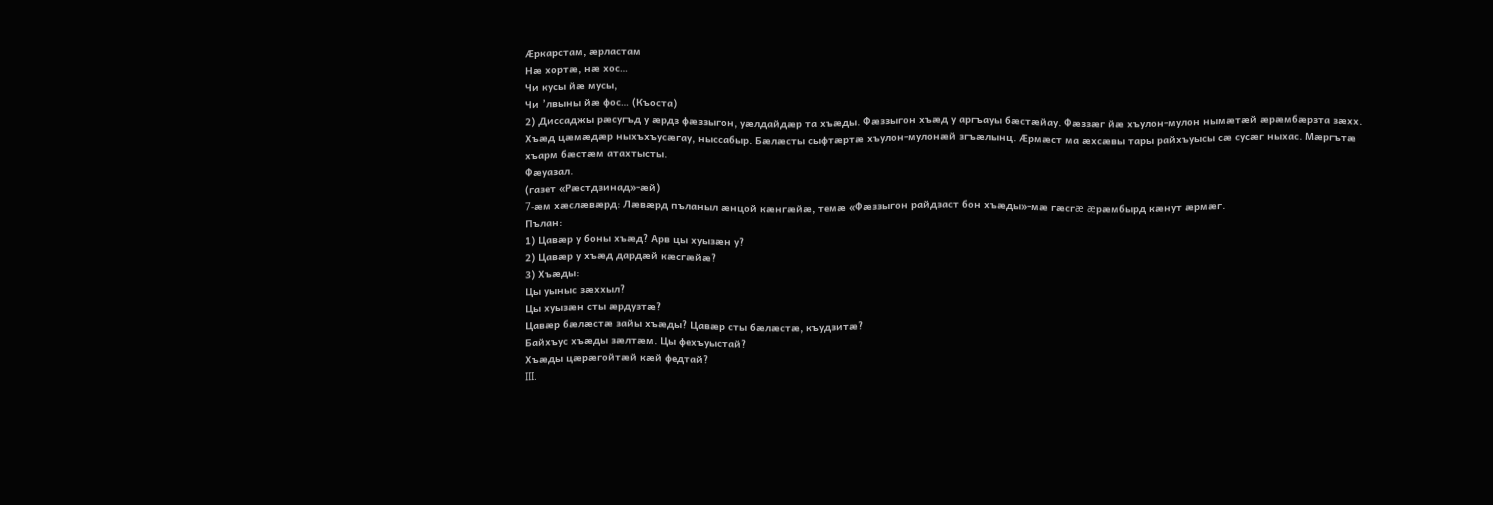Æркарстам, æрластам
Нæ хортæ, нæ хос…
Чи кусы йæ мусы,
Чи ’лвыны йæ фос… (Къоста)
2) Диссаджы рæсугъд у æрдз фæззыгон, уæлдайдæр та хъæды. Фæззыгон хъæд у аргъауы бæстæйау. Фæззæг йæ хъулон-мулон нымæтæй æрæмбæрзта зæхх. Хъæд цæмæдæр ныхъхъусæгау, ныссабыр. Бæлæсты сыфтæртæ хъулон-мулонæй згъæлынц. Æрмæст ма æхсæвы тары райхъуысы сæ сусæг ныхас. Мæргътæ хъарм бæстæм атахтысты.
Фæуазал.
(газет «Рæстдзинад»-æй)
7-æм хæслæвæрд: Лæвæрд пъланыл æнцой кæнгæйæ, темæ «Фæззыгон райдзаст бон хъæды»-мæ гæсгæ æрæмбырд кæнут æрмæг.
Пълан:
1) Цавæр у боны хъæд? Арв цы хуызæн у?
2) Цавæр у хъæд дардæй кæсгæйæ?
3) Хъæды:
Цы уыныс зæххыл?
Цы хуызæн сты æрдузтæ?
Цавæр бæлæстæ зайы хъæды? Цавæр сты бæлæстæ, къудзитæ?
Байхъус хъæды зæлтæм. Цы фехъуыстай?
Хъæды цæрæгойтæй кæй федтай?
III.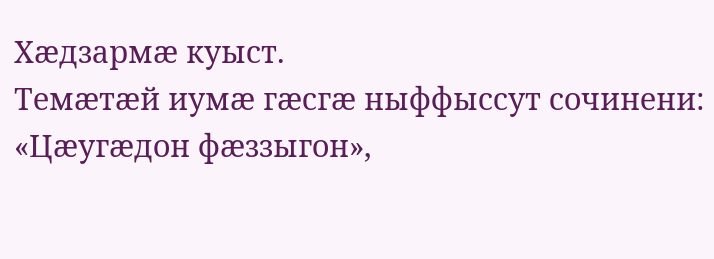Хæдзармæ куыст.
Темæтæй иумæ гæсгæ ныффыссут сочинени:
«Цæугæдон фæззыгон»,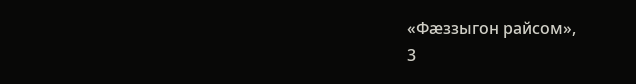«Фæззыгон райсом»,
3